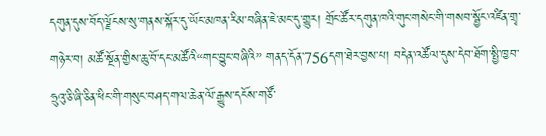དགུན་དུས་བོད་ལྗོངས་སུ་གནས་སྐོར་དུ་ཡོང་མཁན་རིམ་བཞིན་ཇེ་མང་དུ་གྱུར། གྲོང་ཚོར་དགུན་ཁའི་གུང་གསེང་གི་གསབ་སྦྱོང་འཛིན་གྲྭ་གཉེར་བ། མཚོ་སྔོན་གྱིས་ཆུ་བོ་དང་མཚོའི“གང་བྱུང་བཞིའི” གནད་དོན་756དག་ཐེར་བྱས་པ། བདེན་འཚོལ་དུས་དེབ་ཐོག་སྤྱི་ཁྱབ་ཧྲུའུ་ཅི་ཞི་ཅིན་ཕིང་གི་གསུང་བཤད་གལ་ཆེན་ལོ་རྒྱུས་དངོས་གཙོ་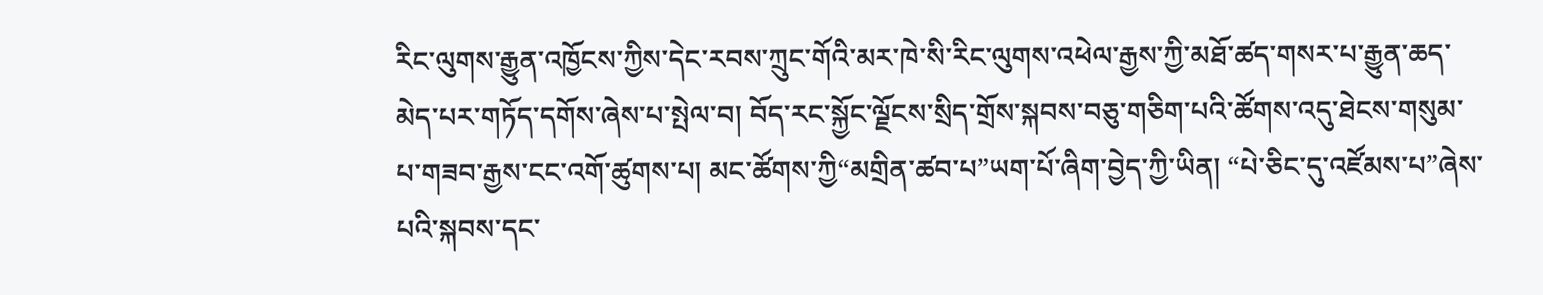རིང་ལུགས་རྒྱུན་འཁྱོངས་ཀྱིས་དེང་རབས་ཀྲུང་གོའི་མར་ཁེ་སི་རིང་ལུགས་འཕེལ་རྒྱས་ཀྱི་མཐོ་ཚད་གསར་པ་རྒྱུན་ཆད་མེད་པར་གཏོད་དགོས་ཞེས་པ་སྤེལ་བ། བོད་རང་སྐྱོང་ལྗོངས་སྲིད་གྲོས་སྐབས་བཅུ་གཅིག་པའི་ཚོགས་འདུ་ཐེངས་གསུམ་པ་གཟབ་རྒྱས་ངང་འགོ་ཚུགས་པ། མང་ཚོགས་ཀྱི“མགྲིན་ཚབ་པ”ཡག་པོ་ཞིག་བྱེད་ཀྱི་ཡིན། “པེ་ཅིང་དུ་འཛོམས་པ”ཞེས་པའི་སྐབས་དང་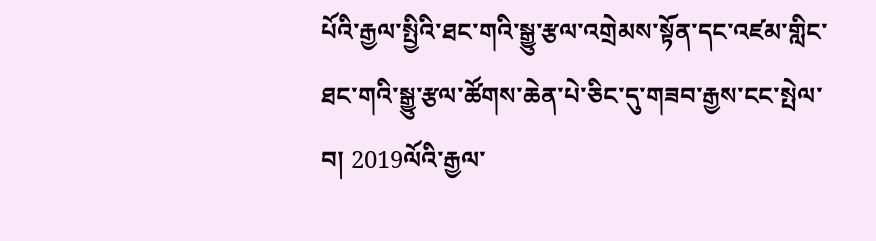པོའི་རྒྱལ་སྤྱིའི་ཐང་གའི་སྒྱུ་རྩལ་འགྲེམས་སྟོན་དང་འཛམ་གླིང་ཐང་གའི་སྒྱུ་རྩལ་ཚོགས་ཆེན་པེ་ཅིང་དུ་གཟབ་རྒྱས་ངང་སྤེལ་བ། 2019ལོའི་རྒྱལ་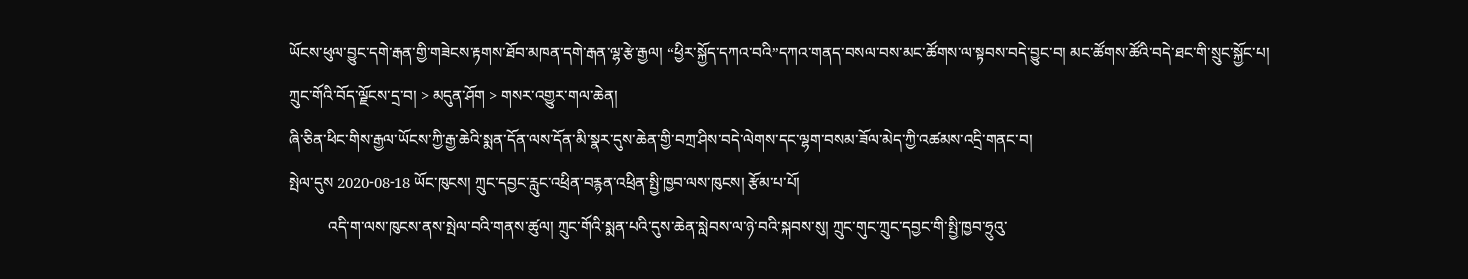ཡོངས་ཕུལ་བྱུང་དགེ་རྒན་གྱི་གཟེངས་རྟགས་ཐོབ་མཁན་དགེ་རྒན་ལྷ་རྩེ་རྒྱལ། “ཕྱིར་སྐྱོད་དཀའ་བའི”དཀའ་གནད་བསལ་བས་མང་ཚོགས་ལ་སྟབས་བདེ་བྱུང་བ། མང་ཚོགས་ཚོའི་བདེ་ཐང་གི་སྲུང་སྐྱོང་པ།
ཀྲུང་གོའི་བོད་ལྗོངས་དྲ་བ། > མདུན་ཤོག > གསར་འགྱུར་གལ་ཆེན།
ཞི་ཅིན་ཕིང་གིས་རྒྱལ་ཡོངས་ཀྱི་རྒྱ་ཆེའི་སྨན་དོན་ལས་དོན་མི་སྣར་དུས་ཆེན་གྱི་བཀྲ་ཤིས་བདེ་ལེགས་དང་ལྷག་བསམ་ཟོལ་མེད་ཀྱི་འཚམས་འདྲི་གནང་བ།
སྤེལ་དུས 2020-08-18 ཡོང་ཁུངས། ཀྲུང་དབྱང་རླུང་འཕྲིན་བརྙན་འཕྲིན་སྤྱི་ཁྱབ་ལས་ཁུངས། རྩོམ་པ་པོ།
          འདི་ག་ལས་ཁུངས་ནས་སྤེལ་བའི་གནས་ཚུལ། ཀྲུང་གོའི་སྨན་པའི་དུས་ཆེན་སླེབས་ལ་ཉེ་བའི་སྐབས་སུ། ཀྲུང་གུང་ཀྲུང་དབྱང་གི་སྤྱི་ཁྱབ་ཧྲུའུ་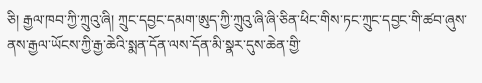ཅི། རྒྱལ་ཁབ་ཀྱི་ཀྲུའུ་ཞི། ཀྲུང་དབྱང་དམག་ཨུད་ཀྱི་ཀྲུའུ་ཞི་ཞི་ཅིན་ཕིང་གིས་ཏང་ཀྲུང་དབྱང་གི་ཚབ་ཞུས་ནས་རྒྱལ་ཡོངས་ཀྱི་རྒྱ་ཆེའི་སྨན་དོན་ལས་དོན་མི་སྣར་དུས་ཆེན་གྱི་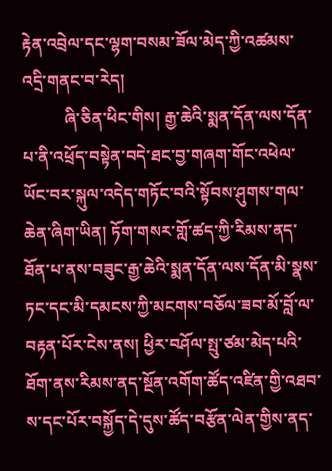རྟེན་འབྲེལ་དང་ལྷག་བསམ་ཟོལ་མེད་ཀྱི་འཚམས་འདྲི་གནང་བ་རེད།
          ཞི་ཅིན་ཕིང་གིས། རྒྱ་ཆེའི་སྨན་དོན་ལས་དོན་པ་ནི་འཕྲོད་བསྟེན་བདེ་ཐང་བྱ་གཞག་གོང་འཕེལ་ཡོང་བར་སྐུལ་འདེད་གཏོང་བའི་སྟོབས་ཤུགས་གལ་ཆེན་ཞིག་ཡིན། ཏོག་གསར་གློ་ཚད་ཀྱི་རིམས་ནད་ཐོན་པ་ནས་བཟུང་རྒྱ་ཆེའི་སྨན་དོན་ལས་དོན་མི་སྣས་ཏང་དང་མི་དམངས་ཀྱི་མངགས་བཅོལ་ཟབ་མོ་བློ་ལ་བརྟན་པོར་ངེས་ནས། ཕྱིར་བཤོལ་སྤུ་ཙམ་མེད་པའི་ཐོག་ནས་རིམས་ནད་སྔོན་འགོག་ཚོད་འཛིན་གྱི་འཐབ་ས་དང་པོར་བསྐྱོད་དེ་དུས་ཚོད་བརྩོན་ལེན་གྱིས་ནད་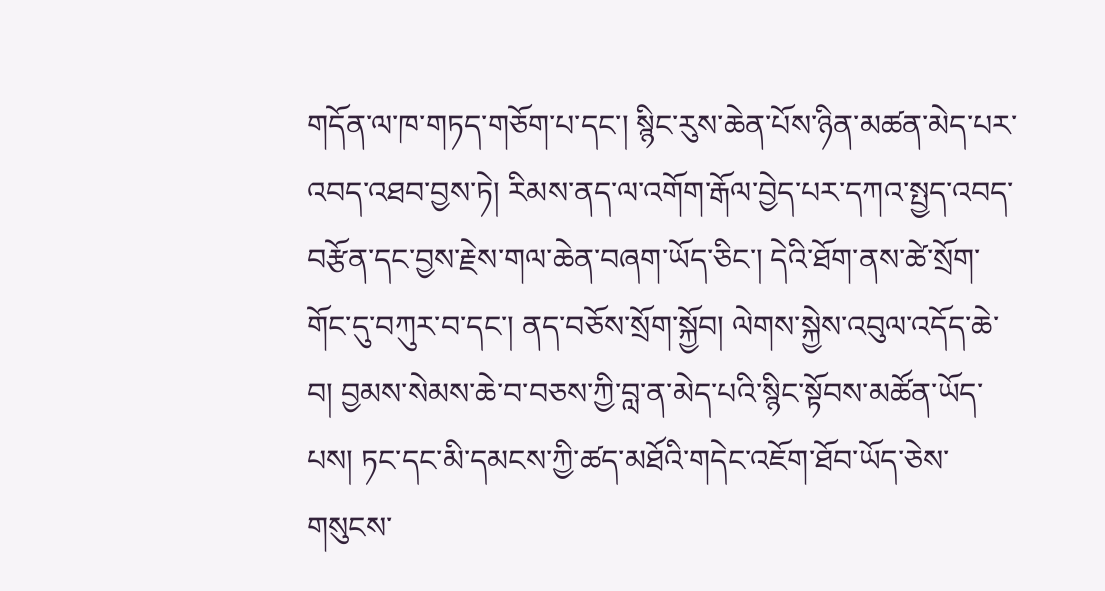གདོན་ལ་ཁ་གཏད་གཅོག་པ་དང་། སྙིང་རུས་ཆེན་པོས་ཉིན་མཚན་མེད་པར་འབད་འཐབ་བྱས་ཏེ། རིམས་ནད་ལ་འགོག་རྒོལ་བྱེད་པར་དཀའ་སྤྱད་འབད་བརྩོན་དང་བྱས་རྗེས་གལ་ཆེན་བཞག་ཡོད་ཅིང་། དེའི་ཐོག་ནས་ཚེ་སྲོག་གོང་དུ་བཀུར་བ་དང་། ནད་བཅོས་སྲོག་སྐྱོབ། ལེགས་སྐྱེས་འབུལ་འདོད་ཆེ་བ། བྱམས་སེམས་ཆེ་བ་བཅས་ཀྱི་བླ་ན་མེད་པའི་སྙིང་སྟོབས་མཚོན་ཡོད་པས། ཏང་དང་མི་དམངས་ཀྱི་ཚད་མཐོའི་གདེང་འཇོག་ཐོབ་ཡོད་ཅེས་གསུངས་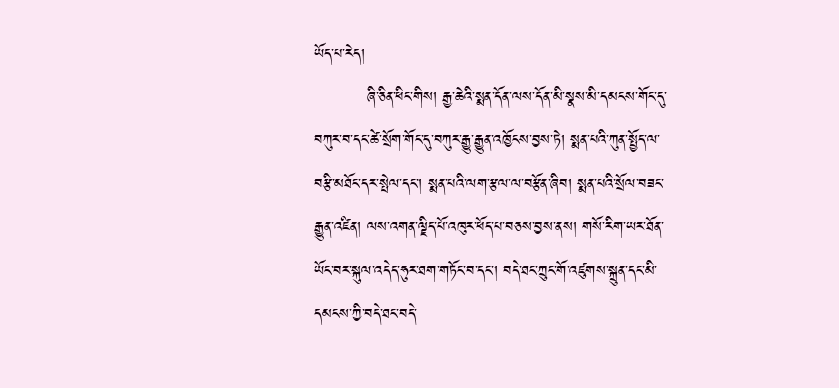ཡོད་པ་རེད།
          ཞི་ཅིན་ཕིང་གིས། རྒྱ་ཆེའི་སྨན་དོན་ལས་དོན་མི་སྣས་མི་དམངས་གོང་དུ་བཀུར་བ་དང་ཚེ་སྲོག་གོང་དུ་བཀུར་རྒྱུ་རྒྱུན་འཁྱོངས་བྱས་ཏེ། སྨན་པའི་ཀུན་སྤྱོད་ལ་བརྩི་མཐོང་དར་སྤེལ་དང་། སྨན་པའི་ལག་རྩལ་ལ་བརྩོན་ཞིབ། སྨན་པའི་སྲོལ་བཟང་རྒྱུན་འཛིན། ལས་འགན་ལྗིད་པོ་འཁུར་ཕོད་པ་བཅས་བྱས་ནས། གསོ་རིག་ཡར་ཐོན་ཡོང་བར་སྐུལ་འདེད་ཧུར་ཐག་གཏོང་བ་དང་། བདེ་ཐང་ཀྲུང་གོ་འཛུགས་སྐྲུན་དང་མི་དམངས་ཀྱི་བདེ་ཐང་བདེ་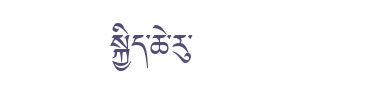སྐྱིད་ཆེ་རུ་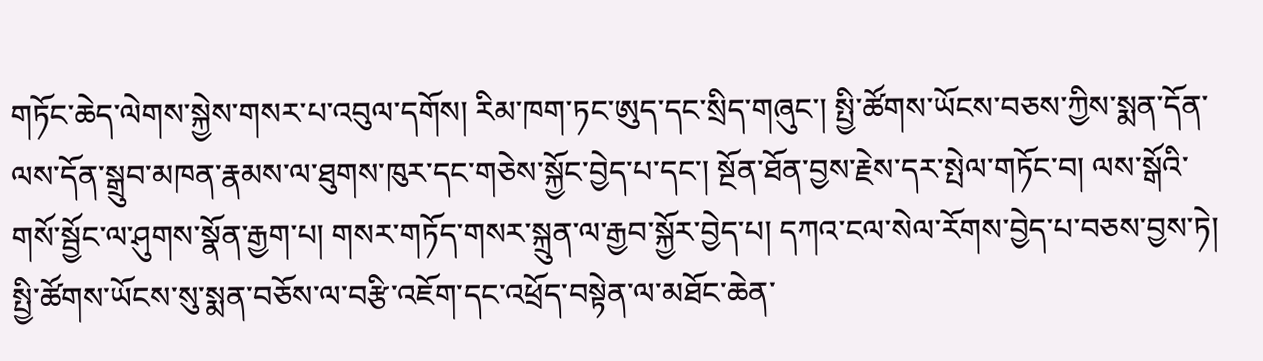གཏོང་ཆེད་ལེགས་སྐྱེས་གསར་པ་འབུལ་དགོས། རིམ་ཁག་ཏང་ཨུད་དང་སྲིད་གཞུང་། སྤྱི་ཚོགས་ཡོངས་བཅས་ཀྱིས་སྨན་དོན་ལས་དོན་སྒྲུབ་མཁན་རྣམས་ལ་ཐུགས་ཁུར་དང་གཅེས་སྐྱོང་བྱེད་པ་དང་། སྔོན་ཐོན་བྱས་རྗེས་དར་སྤེལ་གཏོང་བ། ལས་སྒོའི་གསོ་སྦྱོང་ལ་ཤུགས་སྣོན་རྒྱག་པ། གསར་གཏོད་གསར་སྐྲུན་ལ་རྒྱབ་སྐྱོར་བྱེད་པ། དཀའ་ངལ་སེལ་རོགས་བྱེད་པ་བཅས་བྱས་ཏེ། སྤྱི་ཚོགས་ཡོངས་སུ་སྨན་བཅོས་ལ་བརྩི་འཇོག་དང་འཕྲོད་བསྟེན་ལ་མཐོང་ཆེན་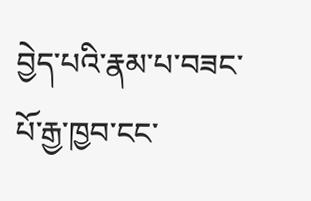བྱེད་པའི་རྣམ་པ་བཟང་པོ་རྒྱ་ཁྱབ་ངང་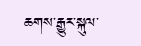ཆགས་རྒྱུར་སྐུལ་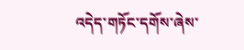འདེད་གཏོང་དགོས་ཞེས་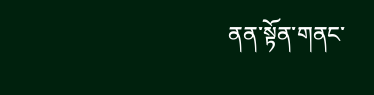ནན་སྟོན་གནང་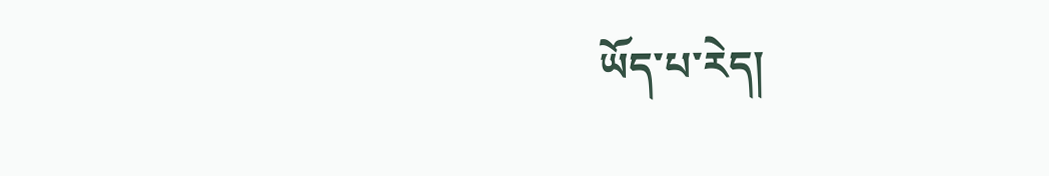ཡོད་པ་རེད།